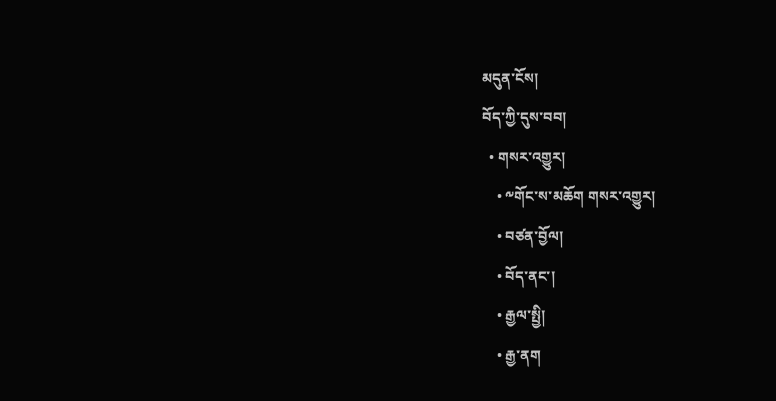མདུན་ངོས།
བོད་ཀྱི་དུས་བབ།
  • གསར་འགྱུར།
    • ༸གོང་ས་མཆོག གསར་འགྱུར།
    • བཙན་བྱོལ།
    • བོད་ནང་།
    • རྒྱལ་སྤྱི།
    • རྒྱ་ནག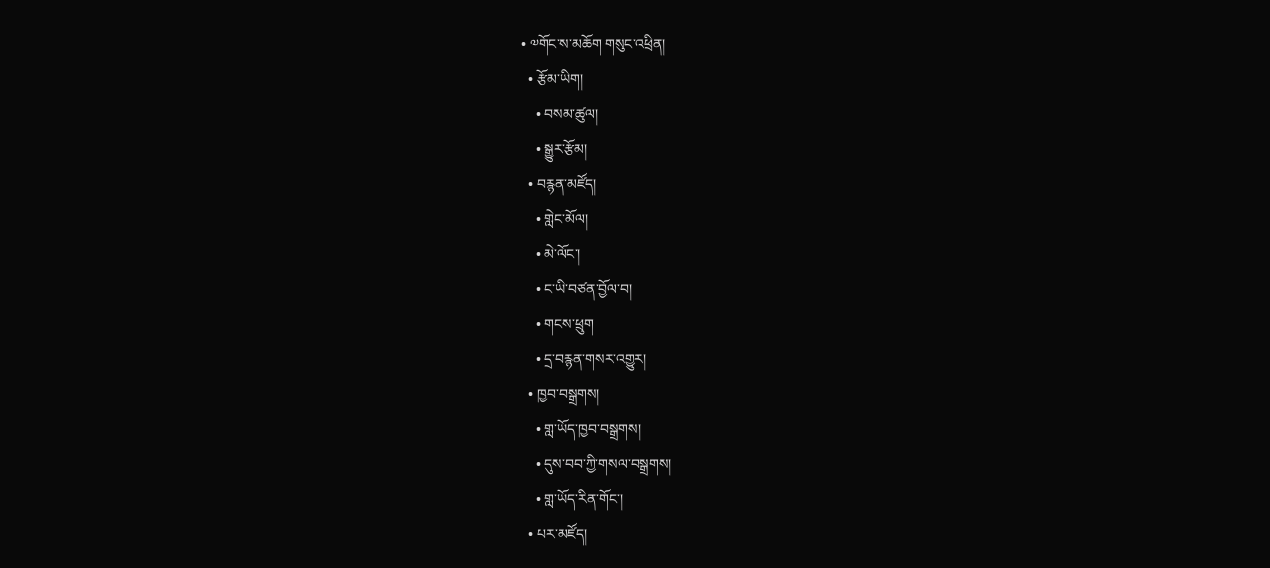• ༧གོང་ས་མཆོག གསུང་འཕྲིན།
  • རྩོམ་ཡིག།
    • བསམ་ཚུལ།
    • སྒྱུར་རྩོམ།
  • བརྙན་མཛོད།
    • གླེང་མོལ།
    • མེ་ལོང་།
    • ང་ཡི་བཙན་བྱོལ་བ།
    • གངས་ཕྲུག
    • དྲ་བརྙན་གསར་འགྱུར།
  • ཁྱབ་བསྒྲགས།
    • གླ་ཡོད་ཁྱབ་བསྒྲགས།
    • དུས་བབ་ཀྱི་གསལ་བསྒྲགས།
    • གླ་ཡོད་རིན་གོང་།
  • པར་མཛོད།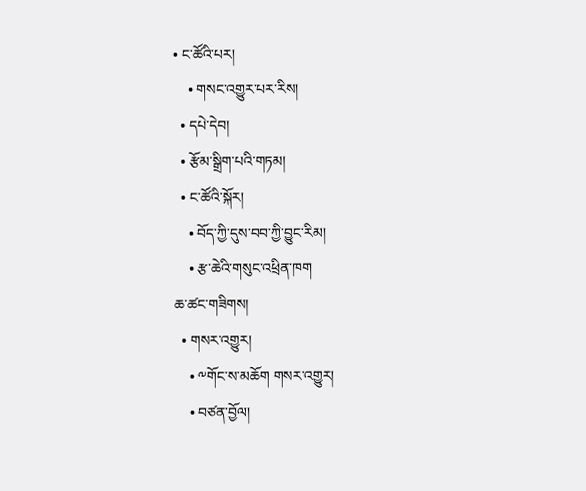• ང་ཚོའི་པར།
    • གསང་འགྱུར་པར་རིས།
  • དཔེ་དེབ།
  • རྩོམ་སྒྲིག་པའི་གཏམ།
  • ང་ཚོའི་སྐོར།
    • བོད་ཀྱི་དུས་བབ་ཀྱི་བྱུང་རིམ།
    • རྩ་ཆེའི་གསུང་འཕྲིན་ཁག
ཆ་ཚང་གཟིགས།
  • གསར་འགྱུར།
    • ༸གོང་ས་མཆོག གསར་འགྱུར།
    • བཙན་བྱོལ།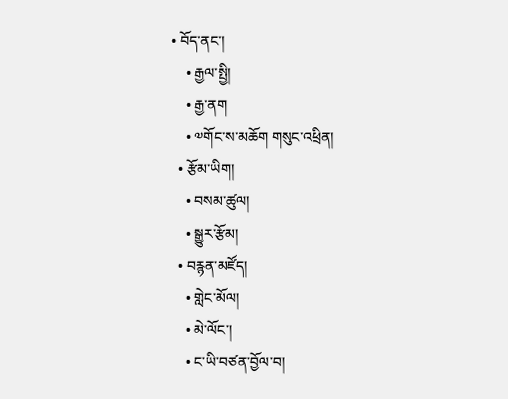• བོད་ནང་།
    • རྒྱལ་སྤྱི།
    • རྒྱ་ནག
    • ༧གོང་ས་མཆོག གསུང་འཕྲིན།
  • རྩོམ་ཡིག།
    • བསམ་ཚུལ།
    • སྒྱུར་རྩོམ།
  • བརྙན་མཛོད།
    • གླེང་མོལ།
    • མེ་ལོང་།
    • ང་ཡི་བཙན་བྱོལ་བ།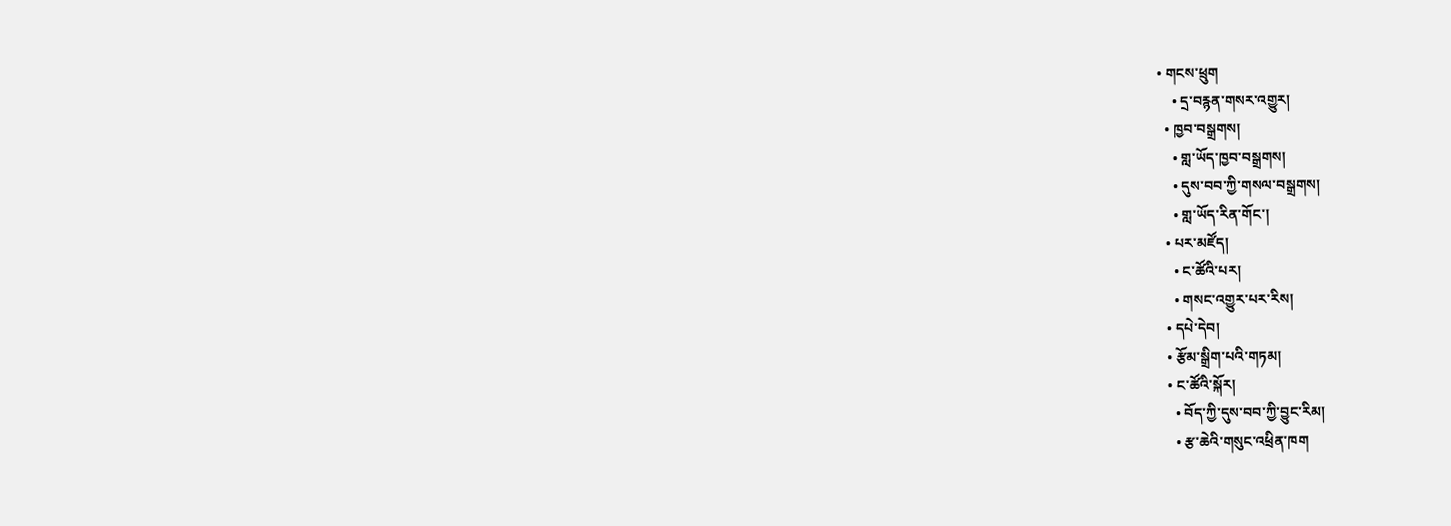• གངས་ཕྲུག
    • དྲ་བརྙན་གསར་འགྱུར།
  • ཁྱབ་བསྒྲགས།
    • གླ་ཡོད་ཁྱབ་བསྒྲགས།
    • དུས་བབ་ཀྱི་གསལ་བསྒྲགས།
    • གླ་ཡོད་རིན་གོང་།
  • པར་མཛོད།
    • ང་ཚོའི་པར།
    • གསང་འགྱུར་པར་རིས།
  • དཔེ་དེབ།
  • རྩོམ་སྒྲིག་པའི་གཏམ།
  • ང་ཚོའི་སྐོར།
    • བོད་ཀྱི་དུས་བབ་ཀྱི་བྱུང་རིམ།
    • རྩ་ཆེའི་གསུང་འཕྲིན་ཁག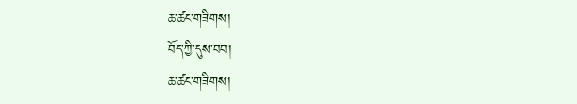ཆ་ཚང་གཟིགས།
བོད་ཀྱི་དུས་བབ།
ཆ་ཚང་གཟིགས།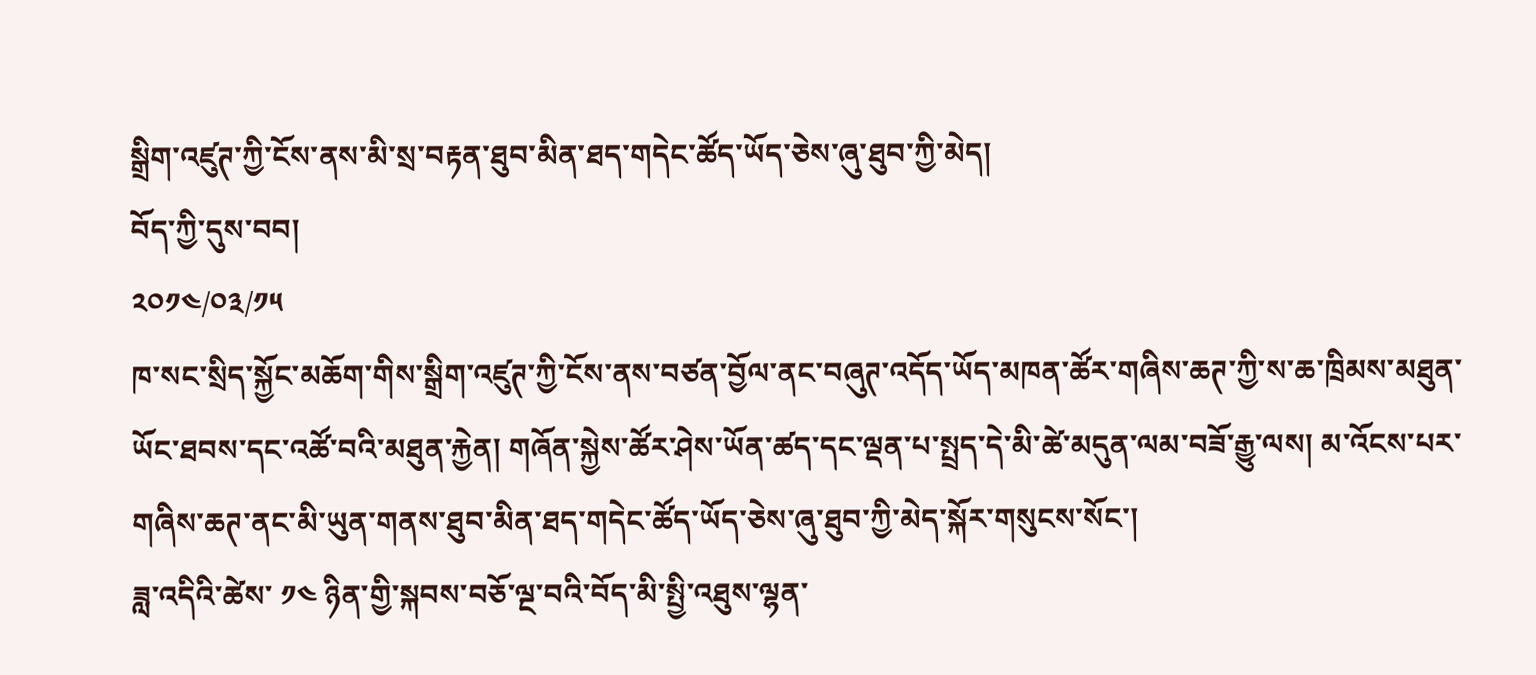སྒྲིག་འཛུཊ་ཀྱི་ངོས་ནས་མི་སྲ་བརྟན་ཐུབ་མིན་ཐད་གདེང་ཚོད་ཡོད་ཅེས་ཞུ་ཐུབ་ཀྱི་མེད།
བོད་ཀྱི་དུས་བབ།
༢༠༡༤/༠༣/༡༥
ཁ་སང་སྲིད་སྐྱོང་མཆོག་གིས་སྒྲིག་འཛུཊ་ཀྱི་ངོས་ནས་བཙན་བྱོལ་ནང་བཞུཊ་འདོད་ཡོད་མཁན་ཚོར་གཞིས་ཆཊ་ཀྱི་ས་ཆ་ཁྲིམས་མཐུན་ཡོང་ཐབས་དང་འཚོ་བའི་མཐུན་རྐྱེན། གཞོན་སྐྱེས་ཚོར་ཤེས་ཡོན་ཚད་དང་ལྡན་པ་སྤྲད་དེ་མི་ཚེ་མདུན་ལམ་བཟོ་རྒྱུ་ལས། མ་འོངས་པར་གཞིས་ཆཊ་ནང་མི་ཡུན་གནས་ཐུབ་མིན་ཐད་གདེང་ཚོད་ཡོད་ཅེས་ཞུ་ཐུབ་ཀྱི་མེད་སྐོར་གསུངས་སོང་།
ཟླ་འདིའི་ཚེས་ ༡༤ ཉིན་གྱི་སྐབས་བཅོ་ལྔ་བའི་བོད་མི་སྤྱི་འཐུས་ལྷན་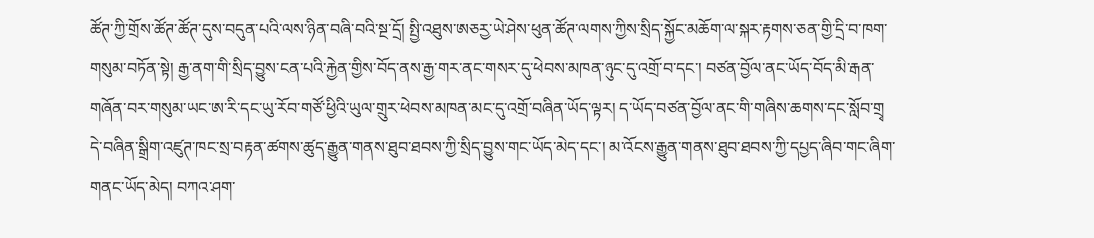ཚོཊ་ཀྱི་གྲོས་ཚོཊ་ཚོཊ་དུས་བདུན་པའི་ལས་ཉིན་བཞི་བའི་སྔ་དྲོ། སྤྱི་འཐུས་ཨཅརྱ་ཡེ་ཤེས་ཕུན་ཚོཊ་ལགས་ཀྱིས་སྲིད་སྐྱོང་མཆོག་ལ་སྐར་རྟགས་ཅན་གྱི་དྲི་བ་ཁག་གསུམ་བཏོན་སྟེ། རྒྱ་ནག་གི་སྲིད་བྱུས་ངན་པའི་རྐྱེན་གྱིས་བོད་ནས་རྒྱ་གར་ནང་གསར་དུ་ཕེབས་མཁན་ཉུང་དུ་འགྲོ་བ་དང་། བཙན་བྱོལ་ནང་ཡོད་བོད་མི་རྒན་གཞོན་བར་གསུམ་ཡང་ཨ་རི་དང་ཡུ་རོབ་གཙོ་ཕྱིའི་ཡུལ་གྲུར་ཕེབས་མཁན་མང་དུ་འགྲོ་བཞིན་ཡོད་ལྟར། ད་ཡོད་བཙན་བྱོལ་ནང་གི་གཞིས་ཆགས་དང་སློབ་གྲྭ དེ་བཞིན་སྒྲིག་འཛུཊ་ཁང་སྲ་བརྟན་ཚགས་ཚུད་རྒྱུན་གནས་ཐུབ་ཐབས་ཀྱི་སྲིད་བྱུས་གང་ཡོད་མེད་དང་། མ་འོངས་རྒྱུན་གནས་ཐུབ་ཐབས་ཀྱི་དཔྱད་ཞིབ་གང་ཞིག་གནང་ཡོད་མེད། བཀའ་ཤག་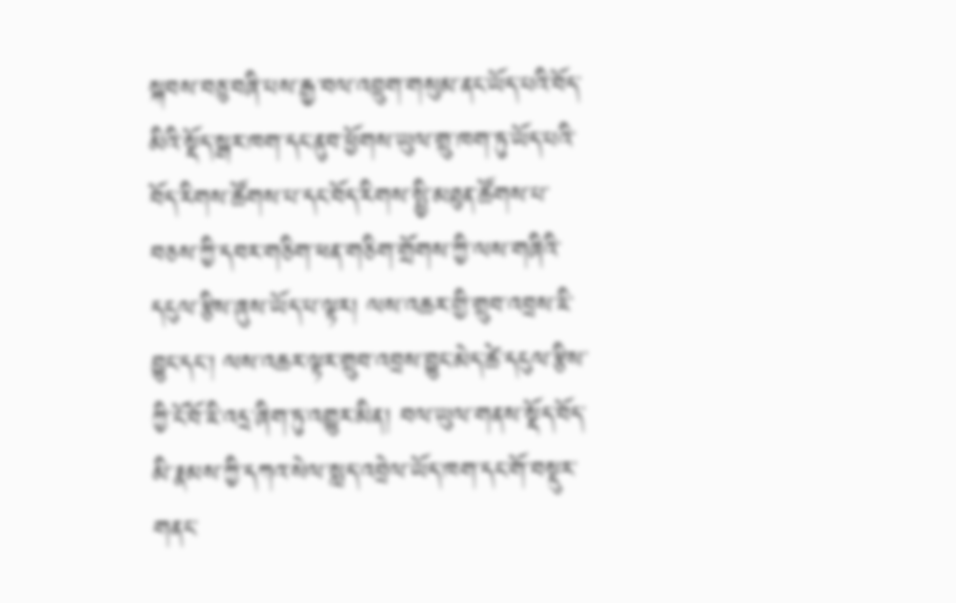སྐབས་བཅུ་བཞི་པས་རྒྱ་བལ་འབྲུག་གསུམ་ནང་ཡོད་པའི་བོད་མིའི་སྡོད་སྒར་ཁག་དང་ནུབ་ཕྱོགས་ཡུལ་གྲུ་ཁག་ཏུ་ཡོད་པའི་བོད་རིགས་ཚོགས་པ་དང་བོད་རིགས་སྤྱི་མཐུན་ཚོགས་པ་བཅས་ཀྱི་དབར་གཅིག་ཕན་གཅིག་གྲོགས་ཀྱི་ལས་གཞིའི་དངུལ་རྩིས་ཞུས་ཡོད་པ་ལྟར། ལས་འཆར་གྱི་གྲུབ་འབྲས་ཇི་བྱུང་དང་། ལས་འཆར་ལྟར་གྲུབ་འབྲས་བྱུང་མེད་ཚེ་དངུལ་རྩིས་ཀྱི་ངོ་བོ་ཇི་འདྲ་ཞིག་ཏུ་འགྱུར་མིན། བལ་ཡུལ་གནས་སྡོད་བོད་མི་རྣམས་ཀྱི་དཀའ་སེལ་སླད་འབྲེལ་ཡོད་ཁག་དང་གོ་བསྡུར་གནང་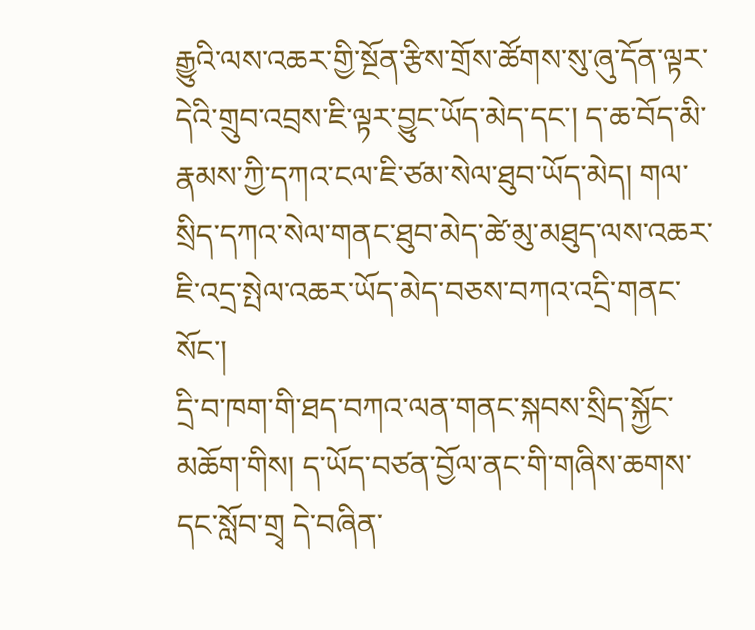རྒྱུའི་ལས་འཆར་གྱི་སྔོན་རྩིས་གྲོས་ཚོགས་སུ་ཞུ་དོན་ལྟར་དེའི་གྲུབ་འབྲས་ཇི་ལྟར་བྱུང་ཡོད་མེད་དང་། ད་ཆ་བོད་མི་རྣམས་ཀྱི་དཀའ་ངལ་ཇི་ཙམ་སེལ་ཐུབ་ཡོད་མེད། གལ་སྲིད་དཀའ་སེལ་གནང་ཐུབ་མེད་ཚེ་མུ་མཐུད་ལས་འཆར་ཇི་འདྲ་སྤེལ་འཆར་ཡོད་མེད་བཅས་བཀའ་འདྲི་གནང་སོང་།
དྲི་བ་ཁག་གི་ཐད་བཀའ་ལན་གནང་སྐབས་སྲིད་སྐྱོང་མཆོག་གིས། ད་ཡོད་བཙན་བྱོལ་ནང་གི་གཞིས་ཆགས་དང་སློབ་གྲྭ དེ་བཞིན་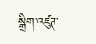སྒྲིག་འཛུཊ་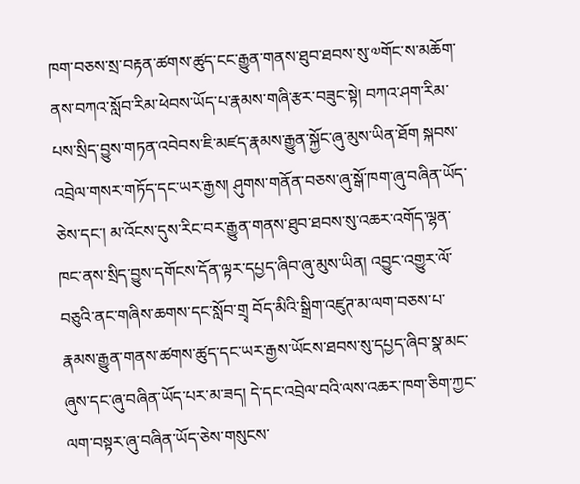ཁག་བཅས་སྲ་བརྟན་ཚགས་ཚུད་ངང་རྒྱུན་གནས་ཐུབ་ཐབས་སུ་༧གོང་ས་མཆོག་ནས་བཀའ་སློབ་རིམ་ཕེབས་ཡོད་པ་རྣམས་གཞི་རྩར་བཟུང་སྟེ། བཀའ་ཤག་རིམ་པས་སྲིད་བྱུས་གཏན་འབེབས་ཇི་མཛད་རྣམས་རྒྱུན་སྐྱོང་ཞུ་མུས་ཡིན་ཐོག སྐབས་འབྲེལ་གསར་གཏོད་དང་ཡར་རྒྱས། ཤུགས་གནོན་བཅས་ཞུ་སྒོ་ཁག་ཞུ་བཞིན་ཡོད་ཅེས་དང་། མ་འོངས་དུས་རིང་བར་རྒྱུན་གནས་ཐུབ་ཐབས་སུ་འཆར་འགོད་ལྷན་ཁང་ནས་སྲིད་བྱུས་དགོངས་དོན་ལྟར་དཔྱད་ཞིབ་ཞུ་མུས་ཡིན། འབྱུང་འགྱུར་ལོ་བཅུའི་ནང་གཞིས་ཆགས་དང་སློབ་གྲྭ བོད་མིའི་སྒྲིག་འཛུཊ་མ་ལག་བཅས་པ་རྣམས་རྒྱུན་གནས་ཚགས་ཚུད་དང་ཡར་རྒྱས་ཡོངས་ཐབས་སུ་དཔྱད་ཞིབ་སྣ་མང་ཞུས་དང་ཞུ་བཞིན་ཡོད་པར་མ་ཟད། དེ་དང་འབྲེལ་བའི་ལས་འཆར་ཁག་ཅིག་ཀྱང་ལག་བསྟར་ཞུ་བཞིན་ཡོད་ཅེས་གསུངས་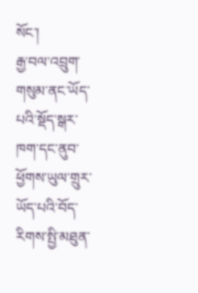སོང་།
རྒྱ་བལ་འབྲུག་གསུམ་ནང་ཡོད་པའི་སྡོད་སྒར་ཁག་དང་ནུབ་ཕྱོགས་ཡུལ་གྲུར་ཡོད་པའི་བོད་རིགས་སྤྱི་མཐུན་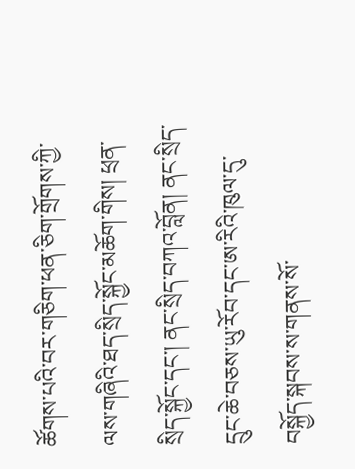ཚོགས་པའི་བར་གཅིག་ཕན་ཅིག་གྲོགས་ཀྱི་ལས་གཞིའི་ཐད་སྲིད་སྐྱོང་མཆོག་གིས། ཕྲན་སྲིད་སྐྱོང་དང་། ནང་སྲིད་བཀའ་བློན། ནང་སྲིད་དྲུང་ཆེ་བཅས་ཡུ་རོབ་དང་ཨ་རིའི་ཁུལ་དུ་བསྐྱོད་སྐབས་ས་གནས་སོ་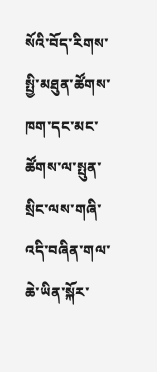སོའི་བོད་རིགས་སྤྱི་མཐུན་ཚོགས་ཁག་དང་མང་ཚོགས་ལ་སྤུན་སྲིང་ལས་གཞི་འདི་བཞིན་གལ་ཆེ་ཡིན་སྐོར་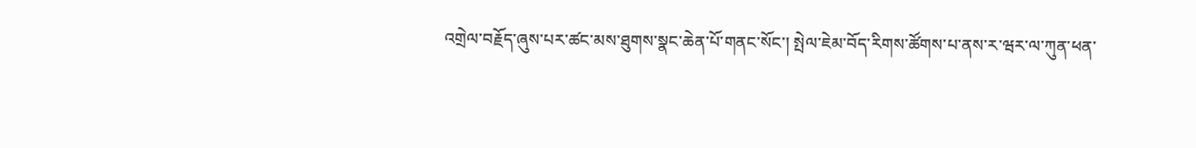འགྲེལ་བརྗོད་ཞུས་པར་ཚང་མས་ཐུགས་སྣང་ཆེན་པོ་གནང་སོང་། སྤེལ་ཇེམ་བོད་རིགས་ཚོགས་པ་ནས་ར་ཝར་ལ་ཀུན་ཕན་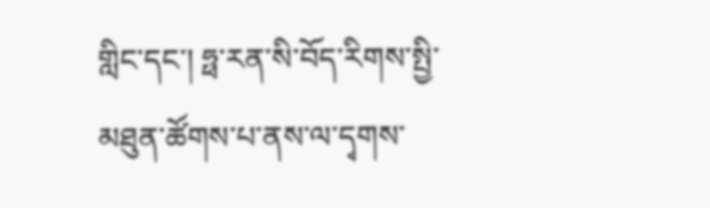གླིང་དང་། ཧྥ་རན་སི་བོད་རིགས་སྤྱི་མཐུན་ཚོགས་པ་ནས་ལ་དྭགས་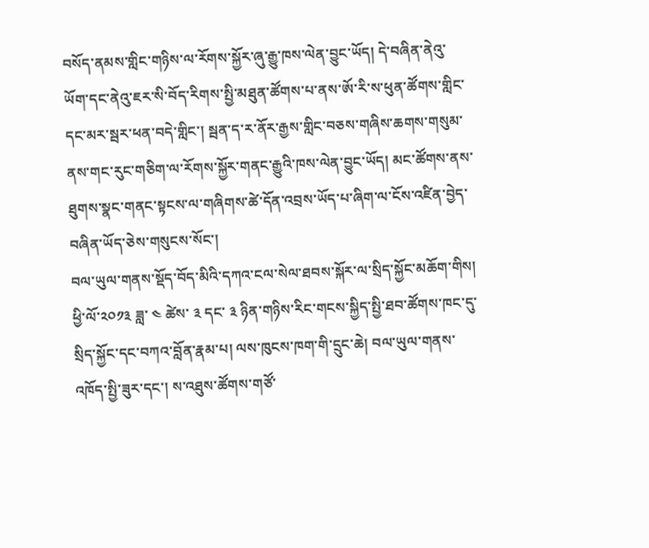བསོད་ནམས་གླིང་གཉིས་ལ་རོགས་སྐྱོར་ཞུ་རྒྱུ་ཁས་ལེན་བྱུང་ཡོད། དེ་བཞིན་ནེའུ་ཡོག་དང་ནེའུ་ཇར་སི་བོད་རིགས་སྤྱི་མཐུན་ཚོགས་པ་ནས་ཨོ་རི་ས་ཕུན་ཚོགས་གླིང་དང་མར་སྦར་ཕན་བདེ་གླིང་། སྦན་ད་ར་ནོར་རྒྱས་གླིང་བཅས་གཞིས་ཆགས་གསུམ་ནས་གང་རུང་གཅིག་ལ་རོགས་སྐྱོར་གནང་རྒྱུའི་ཁས་ལེན་བྱུང་ཡོད། མང་ཚོགས་ནས་ཐུགས་སྣང་གནང་སྟངས་ལ་གཞིགས་ཚེ་དོན་འབྲས་ཡོད་པ་ཞིག་ལ་ངོས་འཛིན་བྱེད་བཞིན་ཡོད་ཅེས་གསུངས་སོང་།
བལ་ཡུལ་གནས་སྡོད་བོད་མིའི་དཀའ་ངལ་སེལ་ཐབས་སྐོར་ལ་སྲིད་སྐྱོང་མཆོག་གིས། ཕྱི་ལོ་༢༠༡༣ ཟླ་ ༤ ཚེས་ ༣ དང་ ༣ ཉིན་གཉིས་རིང་གངས་སྐྱིད་སྤྱི་ཐབ་ཚོགས་ཁང་དུ་སྲིད་སྐྱོང་དང་བཀའ་བློན་རྣམ་པ། ལས་ཁུངས་ཁག་གི་དྲུང་ཆེ། བལ་ཡུལ་གནས་འཁོད་སྤྱི་ཟུར་དང་། ས་འཐུས་ཚོགས་གཙོ་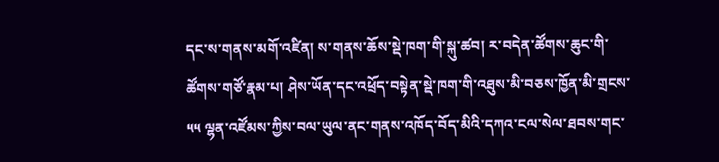དང་ས་གནས་མགོ་འཛིན། ས་གནས་ཆོས་སྡེ་ཁག་གི་སྐུ་ཚབ། ར་བདེན་ཚོགས་ཆུང་གི་ཚོགས་གཙོ་རྣམ་པ། ཤེས་ཡོན་དང་འཕྲོད་བསྟེན་སྡེ་ཁག་གི་འཐུས་མི་བཅས་ཁྱོན་མི་གྲངས་ ༥༥ ལྷན་འཛོམས་ཀྱིས་བལ་ཡུལ་ནང་གནས་འཁོད་བོད་མིའི་དཀའ་ངལ་སེལ་ཐབས་གང་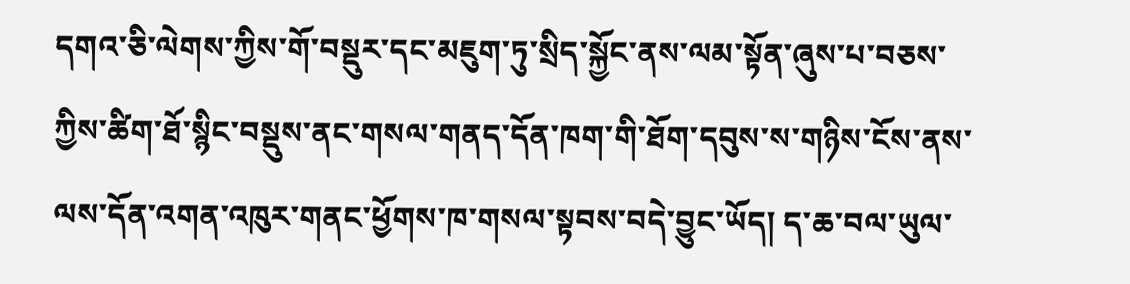དགའ་ཅི་ལེགས་ཀྱིས་གོ་བསྡུར་དང་མཇུག་ཏུ་སྲིད་སྐྱོང་ནས་ལམ་སྟོན་ཞུས་པ་བཅས་ཀྱིས་ཚིག་ཐོ་སྙིང་བསྡུས་ནང་གསལ་གནད་དོན་ཁག་གི་ཐོག་དབུས་ས་གཉིས་ངོས་ནས་ལས་དོན་འགན་འཁུར་གནང་ཕྱོགས་ཁ་གསལ་སྟབས་བདེ་བྱུང་ཡོད། ད་ཆ་བལ་ཡུལ་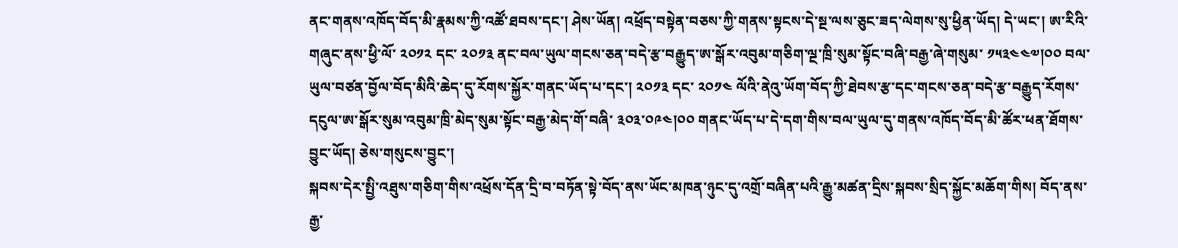ནང་གནས་འཁོད་བོད་མི་རྣམས་ཀྱི་འཚོ་ཐབས་དང་། ཤེས་ཡོན། འཕྲོད་བསྟེན་བཅས་ཀྱི་གནས་སྟངས་དེ་སྔ་ལས་ཅུང་ཟད་ལེགས་སུ་ཕྱིན་ཡོད། དེ་ཡང་། ཨ་རིའི་གཞུང་ནས་ཕྱི་ལོ་ ༢༠༡༢ དང་ ༢༠༡༣ ནང་བལ་ཡུལ་གངས་ཅན་བདེ་རྩ་བརྒྱུད་ཨ་སྒོར་འབུམ་གཅིག་ལྔ་ཁྲི་སུམ་སྟོང་བཞི་བརྒྱ་ཞེ་གསུམ་ ༡༥༣༤༤༧།༠༠ བལ་ཡུལ་བཙན་བྱོལ་བོད་མིའི་ཆེད་དུ་རོགས་སྐྱོར་གནང་ཡོད་པ་དང་། ༢༠༡༣ དང་ ༢༠༡༤ ལོའི་ནེའུ་ཡོག་བོད་ཀྱི་ཐེབས་རྩ་དང་གངས་ཅན་བདེ་རྩ་བརྒྱུད་རོགས་དངུལ་ཨ་སྒོར་སུམ་འབུམ་ཁྲི་མེད་སུམ་སྟོང་བརྒྱ་མེད་གོ་བཞི་ ༣༠༣་༠༩༤།༠༠ གནང་ཡོད་པ་དེ་དག་གིས་བལ་ཡུལ་དུ་གནས་འཁོད་བོད་མི་ཚོར་ཕན་ཐོགས་བྱུང་ཡོད། ཅེས་གསུངས་བྱུང་།
སྐབས་དེར་སྤྱི་འཐུས་གཅིག་གིས་འཕྲོས་དོན་དྲི་བ་བཏོན་སྟེ་བོད་ནས་ཡོང་མཁན་ཉུང་དུ་འགྲོ་བཞིན་པའི་རྒྱུ་མཚན་དྲིས་སྐབས་སྲིད་སྐྱོང་མཆོག་གིས། བོད་ནས་རྒྱ་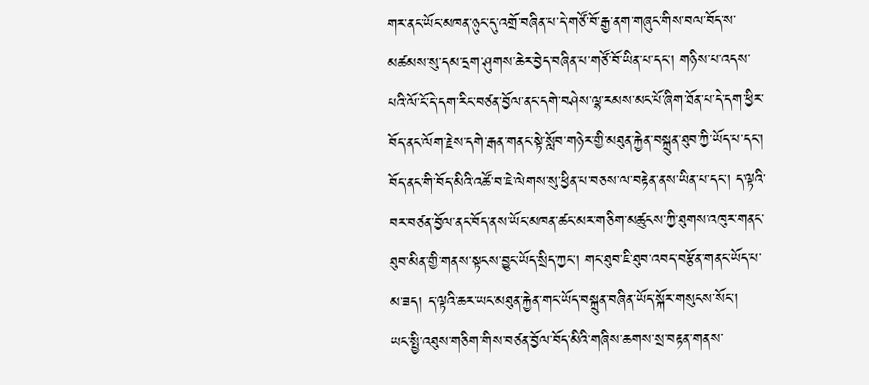གར་ནང་ཡོང་མཁན་ཉུང་དུ་འགྲོ་བཞིན་པ་དེ་གཙོ་བོ་རྒྱ་ནག་གཞུང་གིས་བལ་བོད་ས་མཚམས་སུ་དམ་དྲག་ཤུགས་ཆེར་བྱེད་བཞིན་པ་གཙོ་བོ་ཡིན་པ་དང་། གཉིས་པ་འདས་པའི་ལོ་ངོ་དེ་དག་རིང་བཙན་བྱོལ་ནང་དགེ་བཤེས་ལྷ་རམས་མང་པོ་ཞིག་ཐོན་པ་དེ་དག་ཕྱིར་བོད་ནང་ལོག་རྗེས་དགེ་རྒན་གནང་སྟེ་སློབ་གཉེར་གྱི་མཐུན་རྐྱེན་བསྐྲུན་ཐུབ་ཀྱི་ཡོད་པ་དང་། བོད་ནང་གི་བོད་མིའི་འཚོ་བ་ཇེ་ལེགས་སུ་ཕྱིན་པ་བཅས་ལ་བརྟེན་ནས་ཡིན་པ་དང་། ད་ལྟའི་བར་བཙན་བྱོལ་ནང་བོད་ནས་ཡོང་མཁན་ཚང་མར་གཅིག་མཚུངས་ཀྱི་ཐུགས་འཁུར་གནང་ཐུབ་མིན་གྱི་གནས་སྟངས་བྱུང་ཡོད་སྲིད་ཀྱང་། གང་ཐུབ་ཇི་ཐུབ་འབད་བརྩོན་གནང་ཡོད་པ་མ་ཟད། ད་ལྟའི་ཆར་ཡང་མཐུན་རྐྱེན་གང་ཡོད་བསྐྲུན་བཞིན་ཡོད་སྐོར་གསུངས་སོང་།
ཡང་སྤྱི་འཐུས་གཅིག་གིས་བཙན་བྱོལ་བོད་མིའི་གཞིས་ཆགས་སྲ་བརྟན་གནས་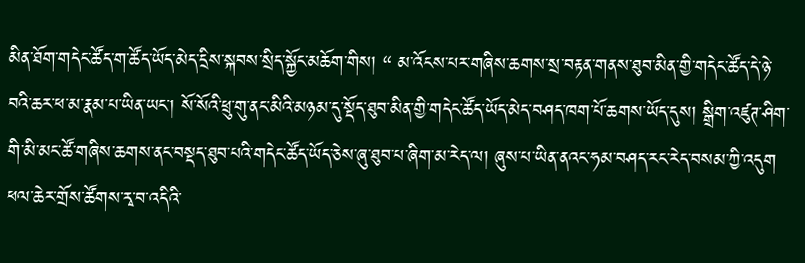མིན་ཐོག་གདེང་ཚོད་ག་ཚོད་ཡོད་མེད་དྲིས་སྐབས་སྲིད་སྐྱོང་མཆོག་གིས། “ མ་འོངས་པར་གཞིས་ཆགས་སྲ་བརྟན་གནས་ཐུབ་མིན་གྱི་གདེང་ཚོད་དེ་ཉེ་བའི་ཆར་ཕ་མ་རྣམ་པ་ཡིན་ཡང་། སོ་སོའི་ཕྲུ་གུ་ནང་མིའི་མཉམ་དུ་སྡོད་ཐུབ་མིན་གྱི་གདེང་ཚོད་ཡོད་མེད་བཤད་ཁག་པོ་ཆགས་ཡོད་དུས། སྒྲིག་འཛུཊ་ཤིག་གི་མི་མང་ཚོ་གཞིས་ཆགས་ནང་བསྡད་ཐུབ་པའི་གདེང་ཚོད་ཡོད་ཅེས་ཞུ་ཐུབ་པ་ཞིག་མ་རེད་ལ། ཞུས་པ་ཡིན་ནའང་ཧམ་བཤད་རང་རེད་བསམ་ཀྱི་འདུག ཕལ་ཆེར་གྲོས་ཚོགས་རྭ་བ་འདིའི་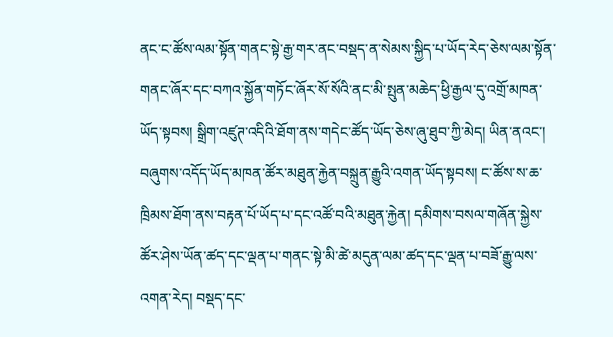ནང་ང་ཚོས་ལམ་སྟོན་གནང་སྟེ་རྒྱ་གར་ནང་བསྡད་ན་སེམས་སྐྱིད་པ་ཡོད་རེད་ཅེས་ལམ་སྟོན་གནང་ཞོར་དང་བཀའ་སྐྱོན་གཏོང་ཞོར་སོ་སོའི་ནང་མི་སྤུན་མཆེད་ཕྱི་རྒྱལ་དུ་འགྲོ་མཁན་ཡོད་སྟབས། སྒྲིག་འཛུཊ་འདིའི་ཐོག་ནས་གདེང་ཚོད་ཡོད་ཅེས་ཞུ་ཐུབ་ཀྱི་མེད། ཡིན་ནའང་། བཞུགས་འདོད་ཡོད་མཁན་ཚོར་མཐུན་རྐྱེན་བསྐྲུན་རྒྱུའི་འགན་ཡོད་སྟབས། ང་ཚོས་ས་ཆ་ཁྲིམས་ཐོག་ནས་བརྟན་པོ་ཡོད་པ་དང་འཚོ་བའི་མཐུན་རྐྱེན། དམིགས་བསལ་གཞོན་སྐྱེས་ཚོར་ཤེས་ཡོན་ཚད་དང་ལྡན་པ་གནང་སྟེ་མི་ཚེ་མདུན་ལམ་ཚད་དང་ལྡན་པ་བཟོ་རྒྱུ་ལས་འགན་རེད། བསྡད་དང་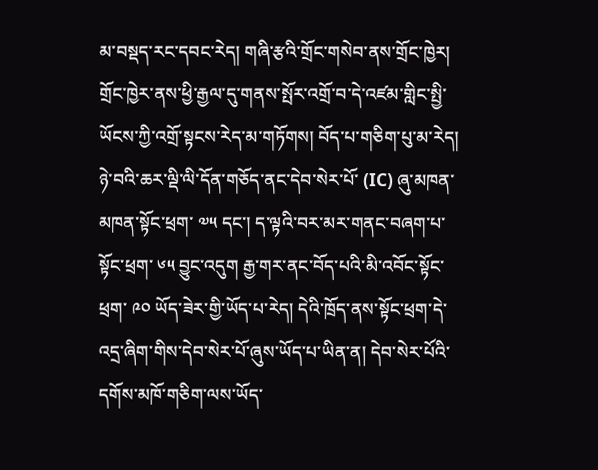མ་བསྡད་རང་དབང་རེད། གཞི་རྩའི་གྲོང་གསེབ་ནས་གྲོང་ཁྱེར། གྲོང་ཁྱེར་ནས་ཕྱི་རྒྱལ་དུ་གནས་སྤོར་འགྲོ་བ་དེ་འཛམ་གླིང་སྤྱི་ཡོངས་ཀྱི་འགྲོ་སྟངས་རེད་མ་གཏོགས། བོད་པ་གཅིག་པུ་མ་རེད། ཉེ་བའི་ཆར་ལྡི་ལི་དོན་གཅོད་ནང་དེབ་སེར་པོ་ (IC) ཞུ་མཁན་མཁན་སྟོང་ཕྲག་ ༧༥ དང་། ད་ལྟའི་བར་མར་གནང་བཞག་པ་སྟོང་ཕྲག་ ༦༥ བྱུང་འདུག རྒྱ་གར་ནང་བོད་པའི་མི་འབོང་སྟོང་ཕྲག་ ༩༠ ཡོད་ཟེར་གྱི་ཡོད་པ་རེད། དེའི་ཁྲོད་ནས་སྟོང་ཕྲག་དེ་འདྲ་ཞིག་གིས་དེབ་སེར་པོ་ཞུས་ཡོད་པ་ཡིན་ན། དེབ་སེར་པོའི་དགོས་མཁོ་གཅིག་ལས་ཡོད་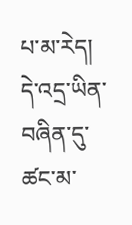པ་མ་རེད། དེ་འདྲ་ཡིན་བཞིན་དུ་ཚང་མ་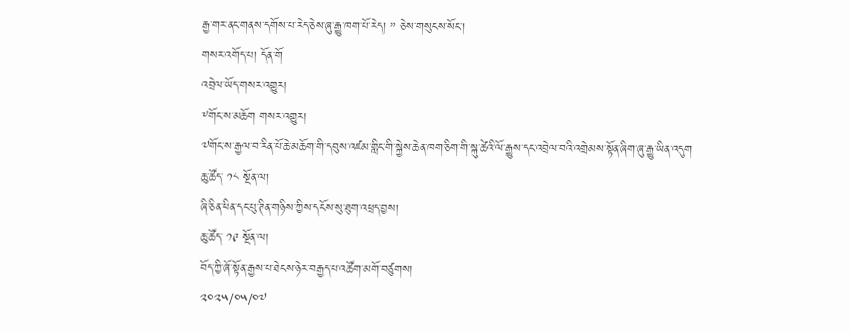རྒྱ་གར་ནང་གནས་དགོས་པ་རེད་ཅེས་ཞུ་རྒྱུ་ཁག་པོ་རེད། ” ཅེས་གསུངས་སོང་།
གསར་འགོད་པ། དོན་གོ
འབྲེལ་ཡོད་གསར་འགྱུར།
༸གོང་ས་མཆོག གསར་འགྱུར།
༧གོང་ས་རྒྱལ་བ་རིན་པོ་ཆེ་མཆོག་གི་དབུས་འཛམ་གླིང་གི་སྐྱེས་ཆེན་ཁག་ཅིག་གི་སྐུ་ཚེའི་ལོ་རྒྱུས་དང་འབྲེལ་བའི་འགྲེམས་སྟོན་ཞིག་ཞུ་རྒྱུ་ཡིན་འདུག
ཆུ་ཚོད་ ༡༨ སྔོན་ལ།
ཞི་ཅིན་ཕིན་དང་པུ་ཊིན་གཉིས་ཀྱིས་དངོས་སུ་ཐུག་འཕྲད་བྱས།
ཆུ་ཚོད་ ༡༩ སྔོན་ལ།
བོད་ཀྱི་ཞོ་སྟོན་རྒྱས་པ་ཐེངས་ཉེར་བརྒྱད་པ་འཚོག་མགོ་བཙུགས།
༢༠༢༥/༠༥/༠༧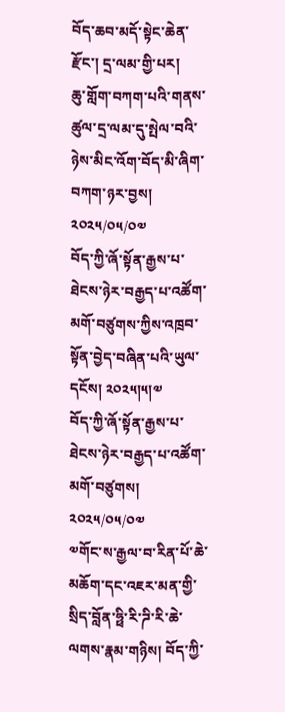བོད་ཆབ་མདོ་སྟེང་ཆེན་རྫོང་། དྲ་ལམ་གྱི་པར།
ཆུ་གློག་བཀག་པའི་གནས་ཚུལ་དྲ་ལམ་དུ་སྤེལ་བའི་ཉེས་མིང་འོག་བོད་མི་ཞིག་བཀག་ཉར་བྱས།
༢༠༢༥/༠༥/༠༧
བོད་ཀྱི་ཞོ་སྟོན་རྒྱས་པ་ཐེངས་ཉེར་བརྒྱད་པ་འཚོག་མགོ་བཙུགས་ཀྱིས་འཁྲབ་སྟོན་བྱེད་བཞིན་པའི་ཡུལ་དངོས། ༢༠༢༥།༥།༧
བོད་ཀྱི་ཞོ་སྟོན་རྒྱས་པ་ཐེངས་ཉེར་བརྒྱད་པ་འཚོག་མགོ་བཙུགས།
༢༠༢༥/༠༥/༠༧
༧གོང་ས་རྒྱལ་བ་རིན་པོ་ཆེ་མཆོག་དང་འཇར་མན་གྱི་སྲིད་བློན་ཧྥི་རི་ཌི་རི་ཆེ་ལགས་རྣམ་གཉིས། བོད་ཀྱི་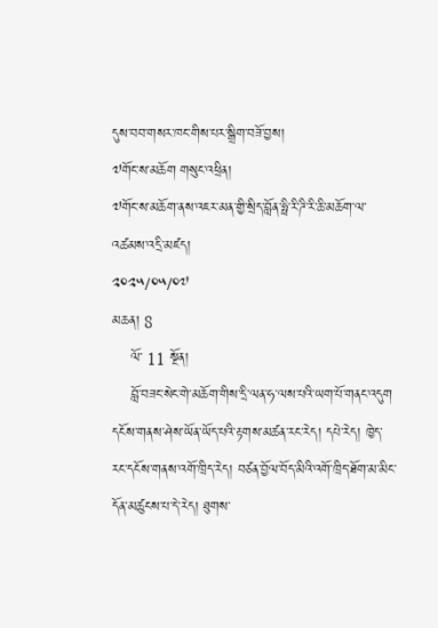དུས་བབ་གསར་ཁང་གིས་པར་སྒྲིག་བཟོ་བྱས།
༧གོང་ས་མཆོག གསུང་འཕྲིན།
༧གོང་ས་མཆོག་ནས་འཇར་མན་གྱི་སྲིད་བློན་ཧྥི་རི་ཌི་རི་ཆི་མཆོག་ལ་འཚམས་འདྲི་མཛད།
༢༠༢༥/༠༥/༠༧
མཆན། 8
    ལོ་ 11 སྔོན།
    བློ་བཟང་སེང་གེ་མཆོག་གིས་དྲི་ལན་ཧ་ལས་པའི་ཡག་པོ་གནང་འདུག དངོས་གནས་ཤེས་ཡོན་ཡོད་པའི་རྟགས་མཚན་རང་རེད། དཔེ་རེད། ཁྱེད་རང་དངོས་གནས་འགོ་ཁྲིད་རེད། བཙན་བྱོལ་བོད་མིའི་འགོ་ཁྲིད་ཐོག་མ་མིང་དོན་མཚུངས་པ་དེ་རེད། ཐུགས་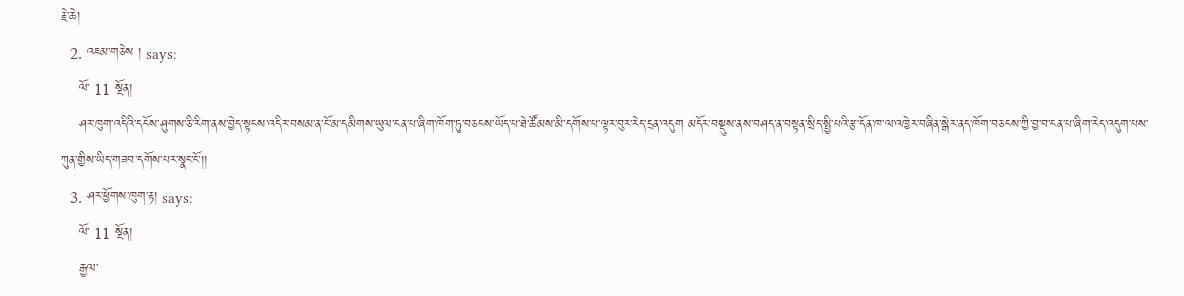རྗེ་ཆེ།
  2. འཇམ་གཅེས ། says:
    ལོ་ 11 སྔོན།
    ཤར་ཁུག་འདིའི་དངོས་ཤུགས་ཅི་རིག་ནས་བྱེད་སྟངས་འདིར་བསམ་ན་ངོ་མ་དམིགས་ཡུལ་ངན་པ་ཞིག་ཁོག་ཏུ་བཅངས་ཡོད་པ་ཐེ་ཚོམས་མི་དགོས་པ་ལྟར་བུར་རེད་དྲན་འདུག མདོར་བསྡུས་ནས་བཤད་ན་བསྟན་སྲིད་སྤྱི་པའི་རྩ་དོན་ཁ་ལ་འཁྱེར་བཞིན་སྒེར་ནད་ཁོག་བཅངས་ཀྱི་བྱ་བ་ངན་པ་ཞིག་རེད་འདུག་པས་ཀུན་གྱིས་ཡིད་གཟབ་དགོས་པར་སྣང་ངོ་།།
  3. ཤར་ཕྱོགས་ཁུག་རྟ། says:
    ལོ་ 11 སྔོན།
    རྒྱལ་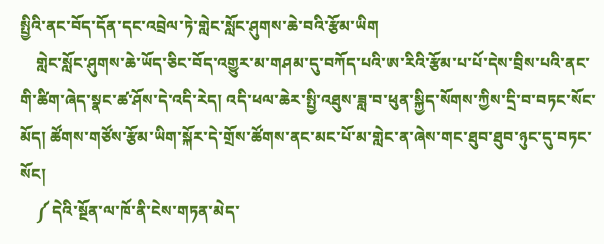སྤྱིའི་ནང་བོད་དོན་དང་འབྲེལ་ཏེ་གླེང་སློང་ཤུགས་ཆེ་བའི་རྩོམ་ཡིག
    གླེང་སློང་ཤུགས་ཆེ་ཡོད་ཅིང་བོད་འགྱུར་མ་གཤམ་དུ་བཀོད་པའི་ཨ་རིའི་རྩོམ་པ་པོ་དེས་བྲིས་པའི་ནང་གི་ཚིག་ཞེད་སྣང་ཚ་ཤོས་དེ་འདི་རེད། འདི་ཕལ་ཆེར་སྤྱི་འཐུས་ཟླ་བ་ཕུན་སྐྱིད་སོགས་ཀྱིས་དྲི་བ་བཏང་སོང་མོད། ཚོགས་གཙོས་རྩོམ་ཡིག་སྐོར་དེ་གྲོས་ཚོགས་ནང་མང་པོ་མ་གླེང་ན་ཞེས་གང་ཐུབ་ཐུབ་ཉུང་དུ་བཏང་སོང།
    ༼ དེའི་སྔོན་ལ་ཁོ་ནི་ངེས་གཏན་མེད་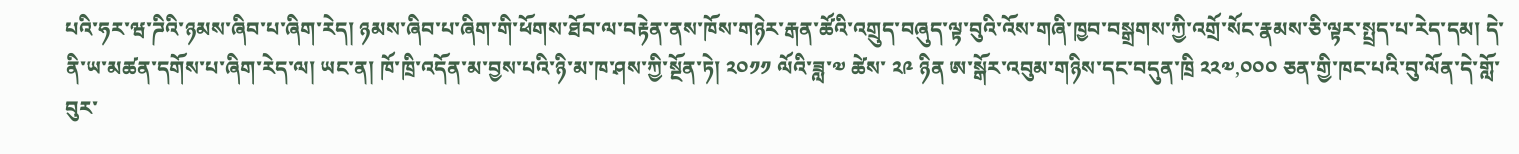པའི་ཧར་ཝ་ཌིའི་ཉམས་ཞིབ་པ་ཞིག་རེད། ཉམས་ཞིབ་པ་ཞིག་གི་ཕོགས་ཐོབ་ལ་བརྟེན་ནས་ཁོས་གཉེར་རྒན་ཚོའི་འགྲུད་བཞུད་ལྟ་བུའི་འོས་གཞི་ཁྱབ་བསྒྲགས་ཀྱི་འགྲོ་སོང་རྣམས་ཅི་ལྟར་སྤྲད་པ་རེད་དམ། དེ་ནི་ཡ་མཚན་དགོས་པ་ཞིག་རེད་ལ། ཡང་ན། ཁོ་ཁྲི་འདོན་མ་བྱས་པའི་ཉི་མ་ཁ་ཤས་ཀྱི་སྔོན་ཏེ། ༢༠༡༡ ལོའི་ཟླ་༧ ཚེས་ ༢༩ ཉིན ཨ་སྒོར་འབུམ་གཉིས་དང་བདུན་ཁྲི ༢༢༧,༠༠༠ ཅན་གྱི་ཁང་པའི་བུ་ལོན་དེ་གློ་བུར་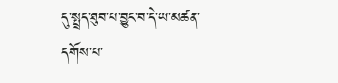དུ་སྤྲད་ཐུབ་པ་བྱུང་བ་དེ་ཡ་མཚན་དགོས་པ་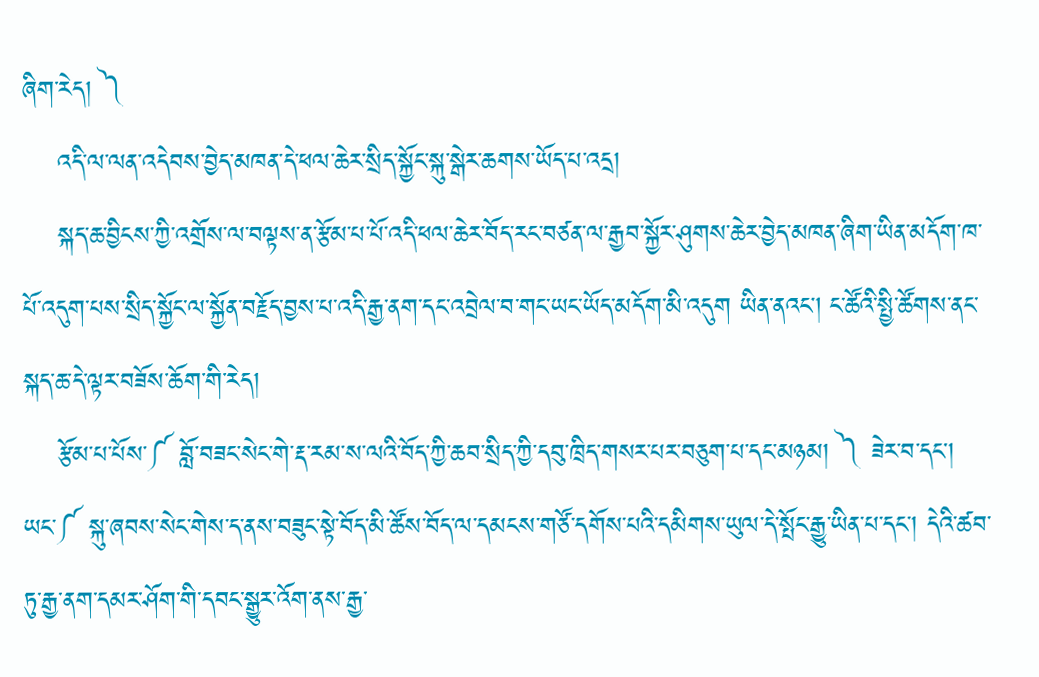ཞིག་རེད། ༽
    འདི་ལ་ལན་འདེབས་བྱེད་མཁན་དེ་ཕལ་ཆེར་སྲིད་སྐྱོང་སྐུ་སྒེར་ཆགས་ཡོད་པ་འདྲ།
    སྐད་ཆ་བྱིངས་ཀྱི་འགྲོས་ལ་བལྟས་ན་རྩོམ་པ་པོ་འདི་ཕལ་ཆེར་བོད་རང་བཙན་ལ་རྒྱབ་སྐྱོར་ཤུགས་ཆེར་བྱེད་མཁན་ཞིག་ཡིན་མདོག་ཁ་པོ་འདུག་པས་སྲིད་སྐྱོང་ལ་སྐྱོན་བརྗོད་བྱས་པ་འདི་རྒྱ་ནག་དང་འབྲེལ་བ་གང་ཡང་ཡོད་མདོག་མི་འདུག ཡིན་ནའང། ང་ཚོའི་སྤྱི་ཚོགས་ནང་སྐད་ཆ་དེ་ལྟར་བཟོས་ཆོག་གི་རེད།
    རྩོམ་པ་པོས་༼ བློ་བཟང་སེང་གེ་རྡ་རམ་ས་ལའི་བོད་ཀྱི་ཆབ་སྲིད་ཀྱི་དབུ་ཁྲིད་གསར་པར་བཅུག་པ་དང་མཉམ། ༽ ཟེར་བ་དང། ཡང་༼ སྐུ་ཞབས་སེང་གེས་ད་ནས་བཟུང་སྟེ་བོད་མི་ཚོས་བོད་ལ་དམངས་གཙོ་དགོས་པའི་དམིགས་ཡུལ་དེ་སྤོང་རྒྱུ་ཡིན་པ་དང་། དེའི་ཚབ་ཏུ་རྒྱ་ནག་དམར་ཤོག་གི་དབང་སྒྱུར་འོག་ནས་རྒྱ་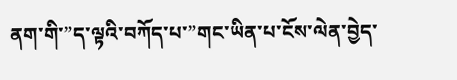ནག་གི་”ད་ལྟའི་བཀོད་པ་”གང་ཡིན་པ་ངོས་ལེན་བྱེད་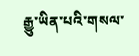རྒྱུ་ཡིན་པའི་གསལ་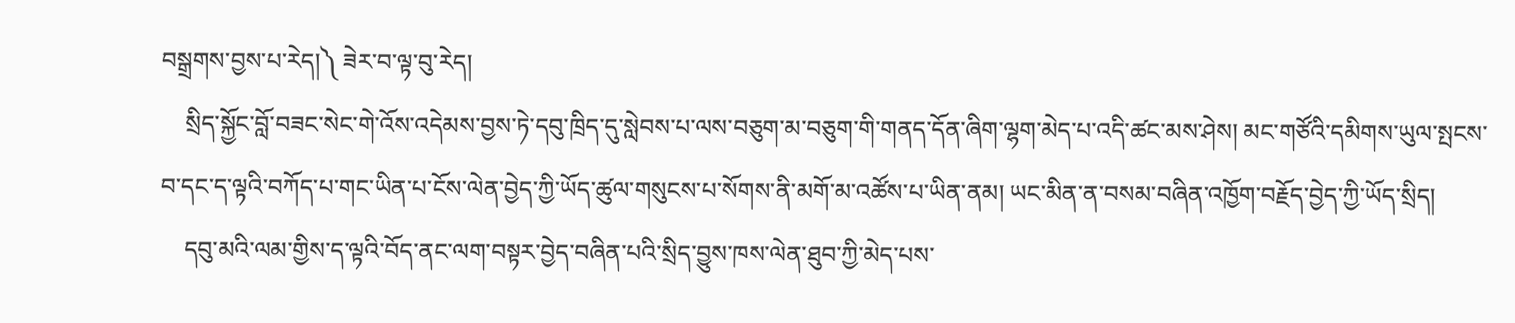བསྒྲགས་བྱས་པ་རེད།༽ ཟེར་བ་ལྟ་བུ་རེད།
    སྲིད་སྐྱོང་བློ་བཟང་སེང་གེ་འོས་འདེམས་བྱས་ཏེ་དབུ་ཁྲིད་དུ་སླེབས་པ་ལས་བཅུག་མ་བཅུག་གི་གནད་དོན་ཞིག་ལྷག་མེད་པ་འདི་ཚང་མས་ཤེས། མང་གཙོའི་དམིགས་ཡུལ་སྤངས་བ་དང་ད་ལྟའི་བཀོད་པ་གང་ཡིན་པ་ངོས་ལེན་བྱེད་ཀྱི་ཡོད་ཚུལ་གསུངས་པ་སོགས་ནི་མགོ་མ་འཚོས་པ་ཡིན་ནམ། ཡང་མིན་ན་བསམ་བཞིན་འཁྱོག་བརྗོད་བྱེད་ཀྱི་ཡོད་སྲིད།
    དབུ་མའི་ལམ་གྱིས་ད་ལྟའི་བོད་ནང་ལག་བསྟར་བྱེད་བཞིན་པའི་སྲིད་བྱུས་ཁས་ལེན་ཐུབ་ཀྱི་མེད་པས་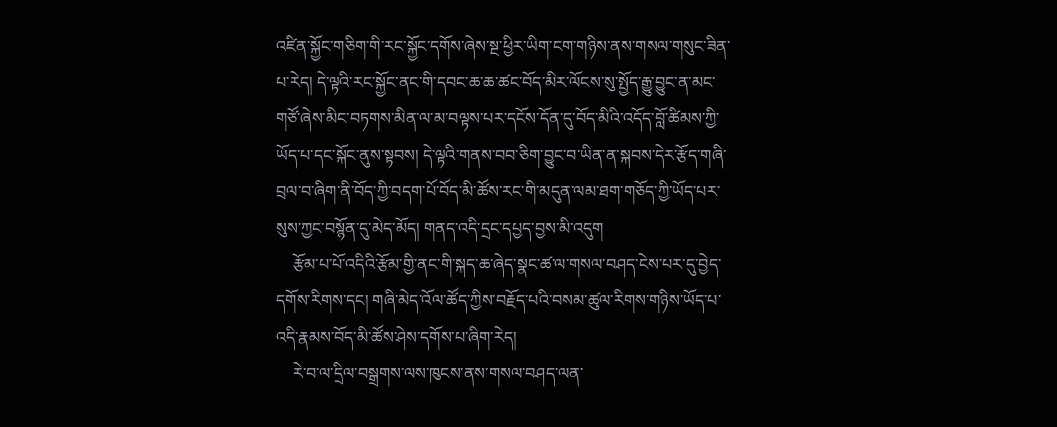འཛིན་སྐྱོང་གཅིག་གི་རང་སྐྱོང་དགོས་ཞེས་སྔ་ཕྱིར་ཡིག་ངག་གཉིས་ནས་གསལ་གསུང་ཟིན་པ་རེད། དེ་ལྟའི་རང་སྐྱོང་ནང་གི་དབང་ཆ་ཆ་ཚང་བོད་མིར་ལོངས་སུ་སྤྱོད་རྒྱུ་བྱུང་ན་མང་གཙོ་ཞེས་མིང་བཏགས་མིན་ལ་མ་བལྟས་པར་དངོས་དོན་དུ་བོད་མིའི་འདོད་བློ་ཚིམས་ཀྱི་ཡོད་པ་དང་སྐོང་ནུས་སྟབས། དེ་ལྟའི་གནས་བབ་ཅིག་བྱུང་བ་ཡིན་ན་སྐབས་དེར་རྩོད་གཞི་བྲལ་བ་ཞིག་ནི་བོད་ཀྱི་བདག་པོ་བོད་མི་ཚོས་རང་གི་མདུན་ལམ་ཐག་གཅོད་ཀྱི་ཡོད་པར་སུས་ཀྱང་བསྙོན་དུ་མེད་མོད། གནད་འདི་དྲང་དཔྱད་བྱས་མི་འདུག
    རྩོམ་པ་པོ་འདིའི་རྩོམ་གྱི་ནང་གི་སྐད་ཆ་ཞེད་སྣང་ཚ་ལ་གསལ་བཤད་ངེས་པར་དུ་བྱེད་དགོས་རིགས་དང། གཞི་མེད་འོལ་ཚོད་ཀྱིས་བརྗོད་པའི་བསམ་ཚུལ་རིགས་གཉིས་ཡོད་པ་འདི་རྣམས་བོད་མི་ཚོས་ཤེས་དགོས་པ་ཞིག་རེད།
    རེ་བ་ལ་དྲིལ་བསྒྲགས་ལས་ཁུངས་ནས་གསལ་བཤད་ལན་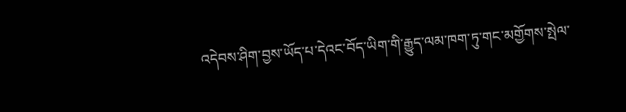འདེབས་ཤིག་བྱས་ཡོད་པ་དེའང་བོད་ཡིག་གི་རྒྱུད་ལམ་ཁག་ཏུ་གང་མགྱོགས་སྤེལ་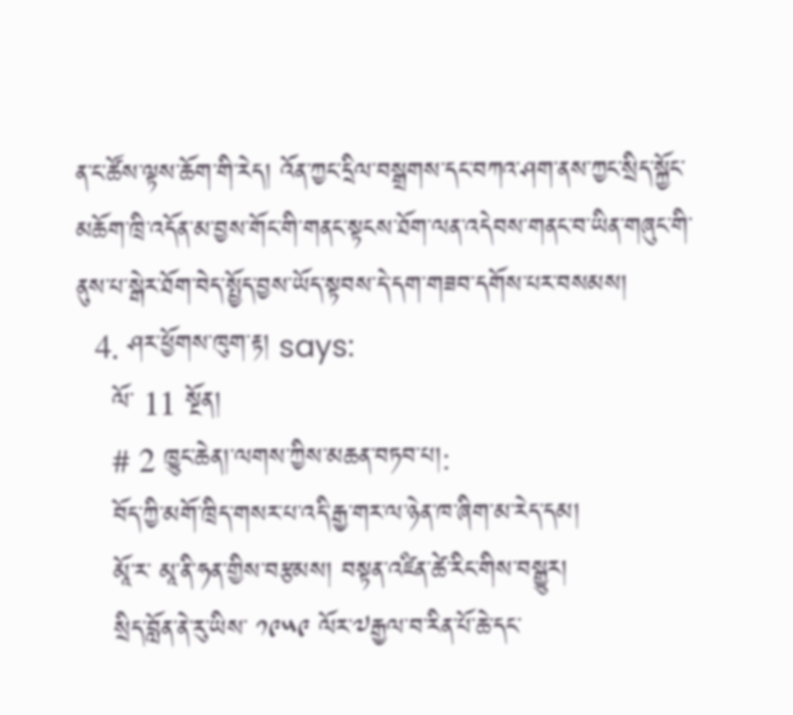ན་ང་ཚོས་ལྟས་ཆོག་གི་རེད། འོན་ཀྱང་དྲིལ་བསྒྲགས་དང་བཀའ་ཤག་ནས་ཀྱང་སྲིད་སྐྱོང་མཆོག་ཁྲི་འདོན་མ་བྱས་གོང་གི་གནང་སྟངས་ཐོག་ལན་འདེབས་གནང་བ་ཡིན་གཞུང་གི་ནུས་པ་སྒེར་ཐོག་བེད་སྤྱོད་བྱས་ཡོད་སྟབས་དེ་དག་གཟབ་དགོས་པར་བསམས།
  4. ཤར་ཕྱོགས་ཁུག་རྟ། says:
    ལོ་ 11 སྔོན།
    # 2 ཁྱུང་ཆེན།་ལགས་ཀྱིས་མཆན་བཏབ་པ།:
    བོད་ཀྱི་མགོ་ཁྲིད་གསར་པ་འདི་རྒྱ་གར་ལ་ཉེན་ཁ་ཞིག་མ་རེད་དམ།
    མཱོ་ར་ མཱ་ནི་ཧན་གྱིས་བརྩམས། བསྟན་འཛིན་ཚེ་རིང་གིས་བསྒྱུར།
    སྲིད་བློན་ནེ་རུ་ཡིས་ ༡༩༥༩ ལོར་༧རྒྱལ་བ་རིན་པོ་ཆེ་དང་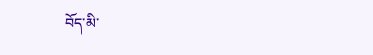བོད་མི་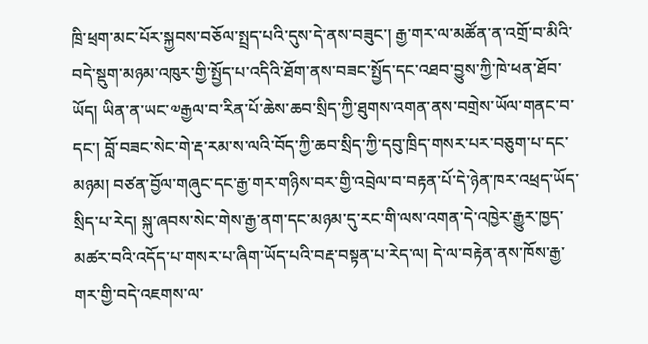ཁྲི་ཕྲག་མང་པོར་སྐྱབས་བཅོལ་སྤྲད་པའི་དུས་དེ་ནས་བཟུང་། རྒྱ་གར་ལ་མཚོན་ན་འགྲོ་བ་མིའི་བདེ་སྡུག་མཉམ་འཁུར་གྱི་སྤྱོད་པ་འདིའི་ཐོག་ནས་བཟང་སྤྱོད་དང་འཐབ་བྱུས་ཀྱི་ཁེ་ཕན་ཐོབ་ཡོད། ཡིན་ན་ཡང་༧རྒྱལ་བ་རིན་པོ་ཆེས་ཆབ་སྲིད་ཀྱི་ཐུགས་འགན་ནས་བགྲེས་ཡོལ་གནང་བ་དང་། བློ་བཟང་སེང་གེ་རྡ་རམ་ས་ལའི་བོད་ཀྱི་ཆབ་སྲིད་ཀྱི་དབུ་ཁྲིད་གསར་པར་བཅུག་པ་དང་མཉམ། བཙན་བྱོལ་གཞུང་དང་རྒྱ་གར་གཉིས་བར་གྱི་འབྲེལ་བ་བརྟན་པོ་དེ་ཉེན་ཁར་འཕྲད་ཡོད་སྲིད་པ་རེད། སྐུ་ཞབས་སེང་གེས་རྒྱ་ནག་དང་མཉམ་དུ་རང་གི་ལས་འགན་དེ་འཁྱེར་རྒྱུར་ཁྱད་མཚར་བའི་འདོད་པ་གསར་པ་ཞིག་ཡོད་པའི་བརྡ་བསྟན་པ་རེད་ལ། དེ་ལ་བརྟེན་ནས་ཁོས་རྒྱ་གར་གྱི་བདེ་འཇགས་ལ་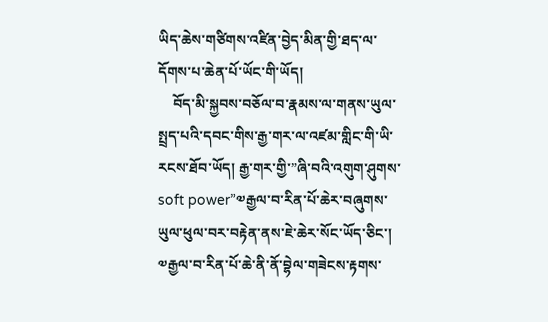ཡིད་ཆེས་གཙིགས་འཛིན་བྱེད་མིན་གྱི་ཐད་ལ་དོགས་པ་ཆེན་པོ་ཡོང་གི་ཡོད།
    བོད་མི་སྐྱབས་བཅོལ་བ་རྣམས་ལ་གནས་ཡུལ་སྤྲད་པའི་དབང་གིས་རྒྱ་གར་ལ་འཛམ་གླིང་གི་ཡི་རངས་ཐོབ་ཡོད། རྒྱ་གར་གྱི་”ཞི་བའི་འགུག་ཤུགས་ soft power”༧རྒྱལ་བ་རིན་པོ་ཆེར་བཞུགས་ཡུལ་ཕུལ་བར་བརྟེན་ནས་ཇེ་ཆེར་སོང་ཡོད་ཅིང་། ༧རྒྱལ་བ་རིན་པོ་ཆེ་ནི་ནོ་བྷེལ་གཟེངས་རྟགས་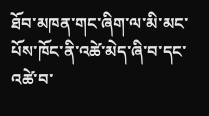ཐོབ་མཁན་གང་ཞིག་ལ་མི་མང་པོས་ཁོང་ནི་འཚེ་མེད་ཞི་བ་དང་འཚེ་བ་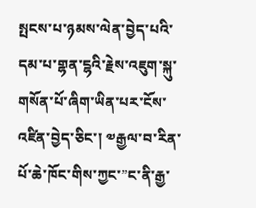སྤངས་པ་ཉམས་ལེན་བྱེད་པའི་དམ་པ་གྷན་ངྷའི་རྗེས་འཇུག་སྐུ་གསོན་པོ་ཞིག་ཡིན་པར་ངོས་འཛིན་བྱེད་ཅིང་། ༧རྒྱལ་བ་རིན་པོ་ཆེ་ཁོང་གིས་ཀྱང་”ང་ནི་རྒྱ་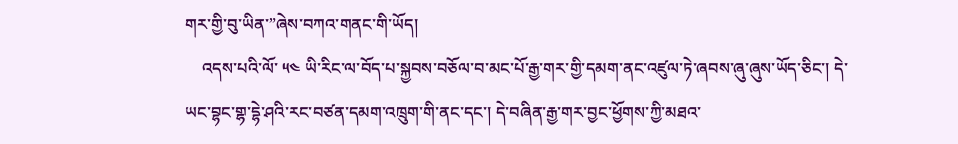གར་གྱི་བུ་ཡིན་”ཞེས་བཀའ་གནང་གི་ཡོད།
    འདས་པའི་ལོ་ ༥༤ ཡི་རིང་ལ་བོད་པ་སྐྱབས་བཅོལ་བ་མང་པོ་རྒྱ་གར་གྱི་དམག་ནང་འཛུལ་ཏེ་ཞབས་ཞུ་ཞུས་ཡོད་ཅིང་། དེ་ཡང་བྷང་གྷ་དྷེ་ཤའི་རང་བཙན་དམག་འཁྲུག་གི་ནང་དང་། དེ་བཞིན་རྒྱ་གར་བྱང་ཕྱོགས་ཀྱི་མཐའ་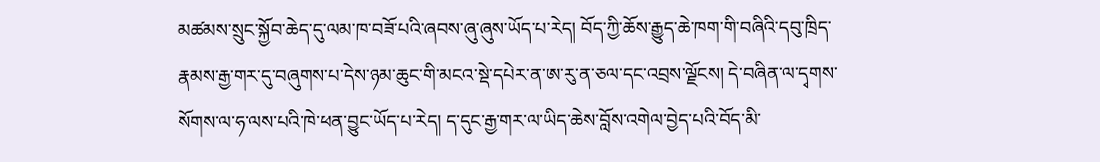མཚམས་སྲུང་སྐྱོབ་ཆེད་དུ་ལམ་ཁ་བཟོ་པའི་ཞབས་ཞུ་ཞུས་ཡོད་པ་རེད། བོད་ཀྱི་ཆོས་རྒྱུད་ཆེ་ཁག་གི་བཞིའི་དབུ་ཁྲིད་རྣམས་རྒྱ་གར་དུ་བཞུགས་པ་དེས་ཉམ་ཆུང་གི་མངའ་སྡེ་དཔེར་ན་ཨ་རུ་ན་ཅལ་དང་འབྲས་ལྗོངས། དེ་བཞིན་ལ་དྭགས་སོགས་ལ་ཧ་ལས་པའི་ཁེ་ཕན་བྱུང་ཡོད་པ་རེད། ད་དུང་རྒྱ་གར་ལ་ཡིད་ཆེས་བློས་འགེལ་བྱེད་པའི་བོད་མི་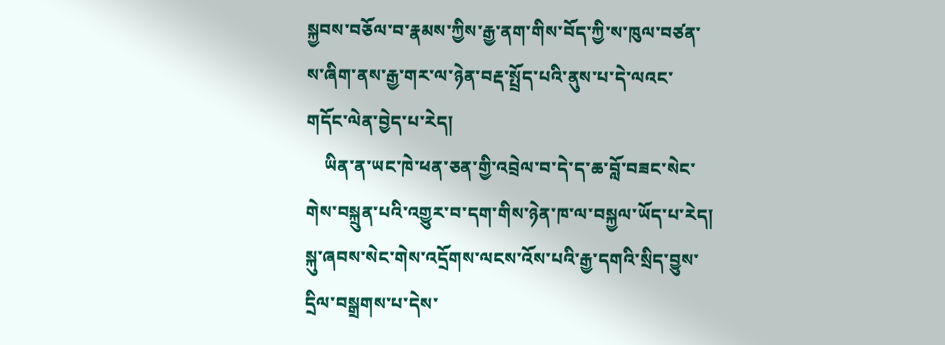སྐྱབས་བཅོལ་བ་རྣམས་ཀྱིས་རྒྱ་ནག་གིས་བོད་ཀྱི་ས་ཁུལ་བཙན་ས་ཞིག་ནས་རྒྱ་གར་ལ་ཉེན་བརྡ་སྤྲོད་པའི་ནུས་པ་དེ་ལའང་གདོང་ལེན་བྱེད་པ་རེད།
    ཡིན་ན་ཡང་ཁེ་ཕན་ཅན་གྱི་འབྲེལ་བ་དེ་ད་ཆ་བློ་བཟང་སེང་གེས་བསྐྲུན་པའི་འགྱུར་བ་དག་གིས་ཉེན་ཁ་ལ་བསྐྱལ་ཡོད་པ་རེད། སྐུ་ཞབས་སེང་གེས་འདྲོགས་ལངས་འོས་པའི་རྒྱ་དགའི་སྲིད་བྱུས་དྲིལ་བསྒྲགས་པ་དེས་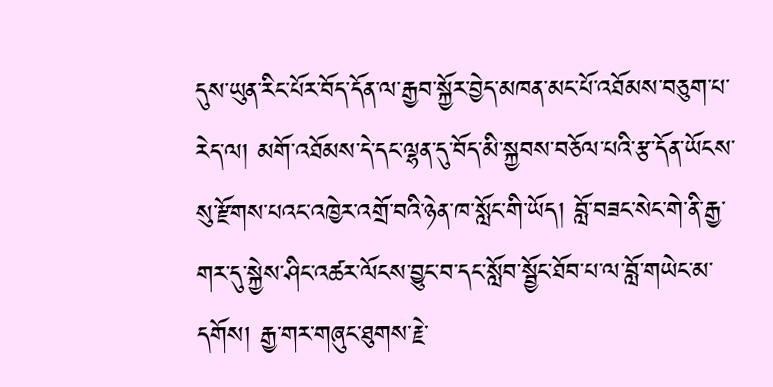དུས་ཡུན་རིང་པོར་བོད་དོན་ལ་རྒྱབ་སྐྱོར་བྱེད་མཁན་མང་པོ་འཐོམས་བཅུག་པ་རེད་ལ། མགོ་འཐོམས་དེ་དང་ལྷན་དུ་བོད་མི་སྐྱབས་བཅོལ་པའི་རྩ་དོན་ཡོངས་སུ་རྫོགས་པའང་འཁྱེར་འགྲོ་བའི་ཉེན་ཁ་སློང་གི་ཡོད། བློ་བཟང་སེང་གེ་ནི་རྒྱ་གར་དུ་སྐྱེས་ཤིང་འཚར་ལོངས་བྱུང་བ་དང་སློབ་སྦྱོང་ཐོབ་པ་ལ་བློ་གཡེང་མ་དགོས། རྒྱ་གར་གཞུང་ཐུགས་རྗེ་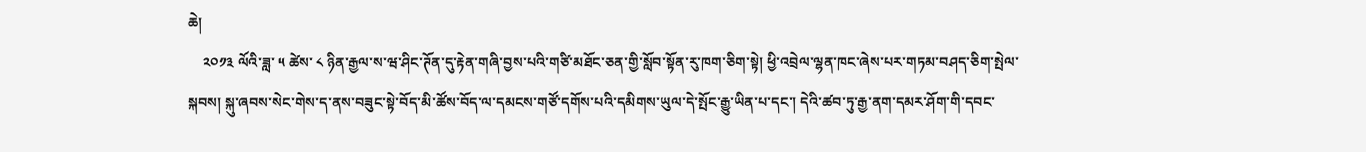ཆེ།
    ༢༠༡༣ ལོའི་ཟླ་ ༥ ཚེས་ ༨ ཉིན་རྒྱལ་ས་ཝ་ཤིང་ཊོན་དུ་རྟེན་གཞི་བྱས་པའི་གཙི་མཐོང་ཅན་གྱི་སློབ་སྟོན་རུ་ཁག་ཅིག་སྟེ། ཕྱི་འབྲེལ་ལྷན་ཁང་ཞེས་པར་གཏམ་བཤད་ཅིག་སྤེལ་སྐབས། སྐུ་ཞབས་སེང་གེས་ད་ནས་བཟུང་སྟེ་བོད་མི་ཚོས་བོད་ལ་དམངས་གཙོ་དགོས་པའི་དམིགས་ཡུལ་དེ་སྤོང་རྒྱུ་ཡིན་པ་དང་། དེའི་ཚབ་ཏུ་རྒྱ་ནག་དམར་ཤོག་གི་དབང་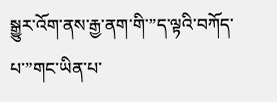སྒྱུར་འོག་ནས་རྒྱ་ནག་གི་”ད་ལྟའི་བཀོད་པ་”གང་ཡིན་པ་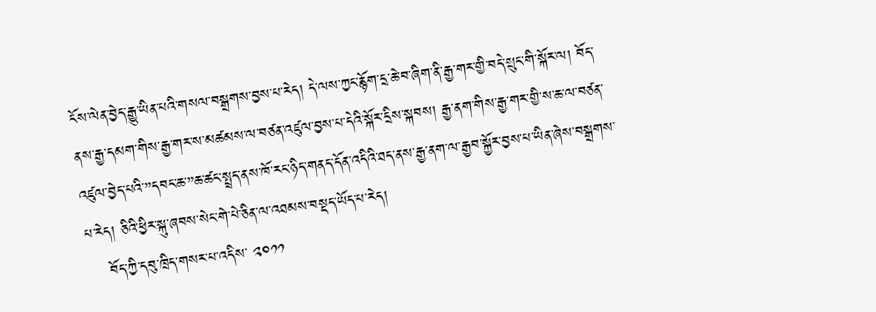ངོས་ལེན་བྱེད་རྒྱུ་ཡིན་པའི་གསལ་བསྒྲགས་བྱས་པ་རེད། དེ་ལས་ཀྱང་རྙོག་དྲ་ཆེ་བ་ཞིག་ནི་རྒྱ་གར་གྱི་བདེ་སྲུང་གི་སྐོར་ལ། བོད་ནས་རྒྱ་དམག་གིས་རྒྱ་གར་ས་མཚམས་ལ་བཙན་འཛུལ་བྱས་པ་དེའི་སྐོར་དྲིས་སྐབས། རྒྱ་ནག་གིས་རྒྱ་གར་གྱི་ས་ཆ་ལ་བཙན་འཛུལ་བྱེད་པའི་”དབང་ཆ་”ཆ་ཚང་སྤྲད་ནས་ཁོ་རང་ཉིད་གནད་དོན་འདིའི་ཐད་ནས་རྒྱ་ནག་ལ་རྒྱབ་སྐྱོར་བྱས་པ་ཡིན་ཞེས་བསྒྲགས་པ་རེད། ཅིའི་ཕྱིར་སྐུ་ཞབས་སེང་གེ་པེ་ཅིན་ལ་འཐམས་བསྡད་ཡོད་པ་རེད།
    བོད་ཀྱི་དབུ་ཁྲིད་གསར་པ་འདིས་ ༢༠༡༡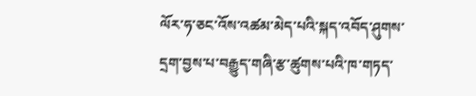ལོར་ཧ་ཅང་འོས་འཚམ་མེད་པའི་སྐད་འབོད་ཤུགས་དྲག་བྱས་པ་བརྒྱུད་གཞི་རྩ་ཚུགས་པའི་ཁ་གཏད་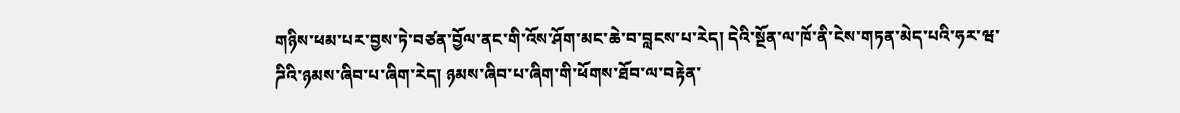གཉིས་ཕམ་པར་བྱས་ཏེ་བཙན་བྱོལ་ནང་གི་འོས་ཤོག་མང་ཆེ་བ་བླངས་པ་རེད། དེའི་སྔོན་ལ་ཁོ་ནི་ངེས་གཏན་མེད་པའི་ཧར་ཝ་ཌིའི་ཉམས་ཞིབ་པ་ཞིག་རེད། ཉམས་ཞིབ་པ་ཞིག་གི་ཕོགས་ཐོབ་ལ་བརྟེན་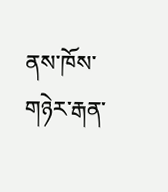ནས་ཁོས་གཉེར་རྒན་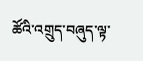ཚོའི་འགྲུད་བཞུད་ལྟ་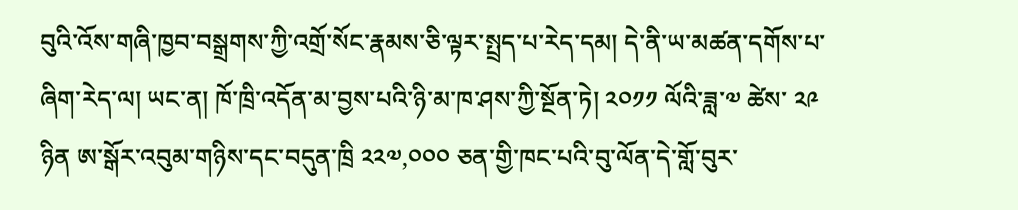བུའི་འོས་གཞི་ཁྱབ་བསྒྲགས་ཀྱི་འགྲོ་སོང་རྣམས་ཅི་ལྟར་སྤྲད་པ་རེད་དམ། དེ་ནི་ཡ་མཚན་དགོས་པ་ཞིག་རེད་ལ། ཡང་ན། ཁོ་ཁྲི་འདོན་མ་བྱས་པའི་ཉི་མ་ཁ་ཤས་ཀྱི་སྔོན་ཏེ། ༢༠༡༡ ལོའི་ཟླ་༧ ཚེས་ ༢༩ ཉིན ཨ་སྒོར་འབུམ་གཉིས་དང་བདུན་ཁྲི ༢༢༧,༠༠༠ ཅན་གྱི་ཁང་པའི་བུ་ལོན་དེ་གློ་བུར་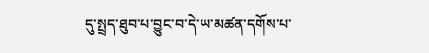དུ་སྤྲད་ཐུབ་པ་བྱུང་བ་དེ་ཡ་མཚན་དགོས་པ་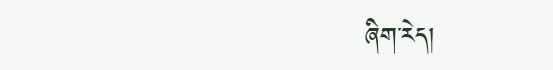ཞིག་རེད།